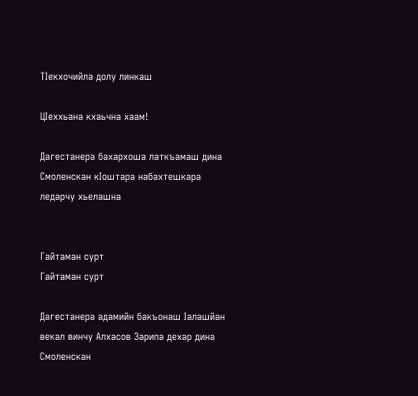ТIекхочийла долу линкаш

ЦIеххьана кхаьчна хаам!

Дагестанера бахархоша латкъамаш дина Смоленскан кIоштара набахтешкара ледарчу хьелашна


Гайтаман сурт
Гайтаман сурт

Дагестанера адамийн бакъонаш Iалашйан векал винчу Алхасов Зарипа дехар дина Смоленскан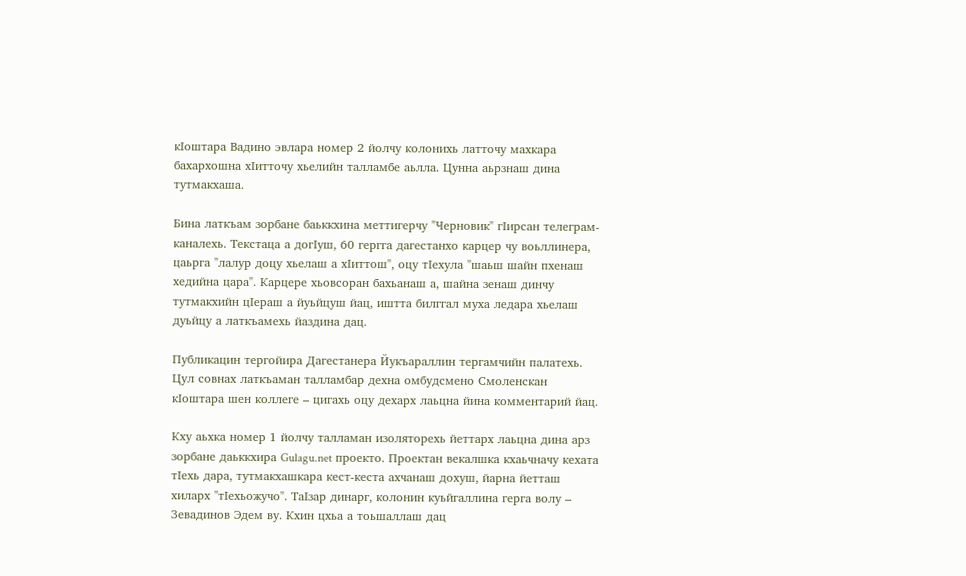кIоштара Вадино эвлара номер 2 йолчу колонихь латточу махкара бахархошна хIитточу хьелийн талламбе аьлла. Цунна аьрзнаш дина тутмакхаша.

Бина латкъам зорбане баьккхина меттигерчу "Черновик" гIирсан телеграм-каналехь. Текстаца а догIуш, 60 гергга дагестанхо карцер чу воьллинера, цаьрга "лалур доцу хьелаш а хIиттош", оцу тIехула "шаьш шайн пхенаш хедийна цара". Карцере хьовсоран бахьанаш а, шайна зенаш динчу тутмакхийн цIераш а йуьйцуш йац, иштта билггал муха ледара хьелаш дуьйцу а латкъамехь йаздина дац.

Публикацин тергойира Дагестанера Йукъараллин тергамчийн палатехь. Цул совнах латкъаман талламбар дехна омбудсмено Смоленскан кIоштара шен коллеге – цигахь оцу дехарх лаьцна йина комментарий йац.

Кху аьхка номер 1 йолчу талламан изоляторехь йеттарх лаьцна дина арз зорбане даьккхира Gulagu.net проекто. Проектан векалшка кхаьчначу кехата тӀехь дара, тутмакхашкара кест-кеста ахчанаш дохуш, йарна йетташ хиларх "тӀехьожучо". ТаIзар динарг, колонин куьйгаллина герга волу – Зевадинов Эдем ву. Кхин цхьа а тоьшаллаш дац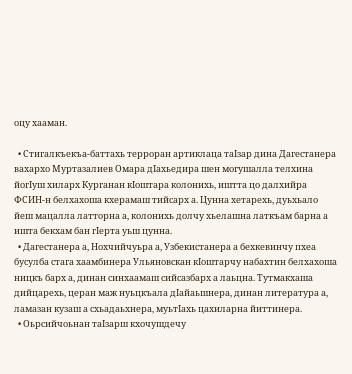оцу хааман.

  • Стигалкъекъа-баттахь терроран артиклаца таIзар дина Дагестанера вахархо Муртазалиев Омара дIахьедира шен могушалла телхина йогIуш хиларх Курганан кIоштара колонихь, иштта цо далхийра ФСИН-н белхахоша кхерамаш тийсарх а. Цунна хетарехь, дуьхьало йеш мацалла латторна а, колонихь долчу хьелашна латкъам барна а ишта бекхам бан гIерта уьш цунна.
  • Дагестанера а, Нохчийчуьра а, Узбекистанера а бехкевинчу пхеа бусулба стага хаамбинера Ульяновскан кӀоштарчу набахтин белхахоша ницкъ барх а, динан синхаамаш сийсазбарх а лаьцна. Тутмакхаша дийцарехь, церан маж нуьцкъала дӀайаьшнера, динан литература а, ламазан кузаш а схьадаьхнера, муьтӀахь цахиларна йиттинера.
  • Оьрсийчоьнан таӀзарш кхочушдечу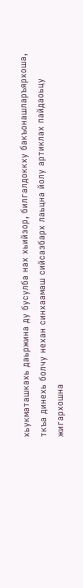хьукматашкахь даьржина ду бусулба нах хьийзор, билгалдоккху бакъонашларъярхоша, ткъа динехь болчу нехан синхаамаш сийсазбарх лаьцна йолу артиклах пайдаоьцу жигархошна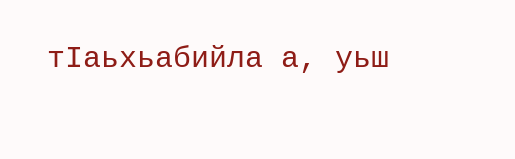тIаьхьабийла а, уьш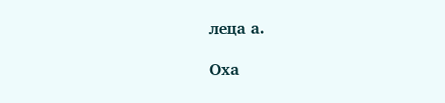леца а.

Оха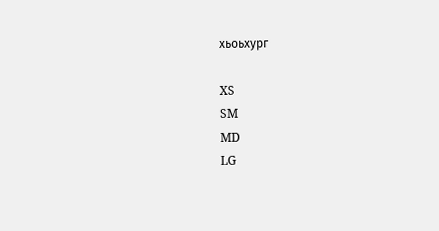хьоьхург

XS
SM
MD
LG